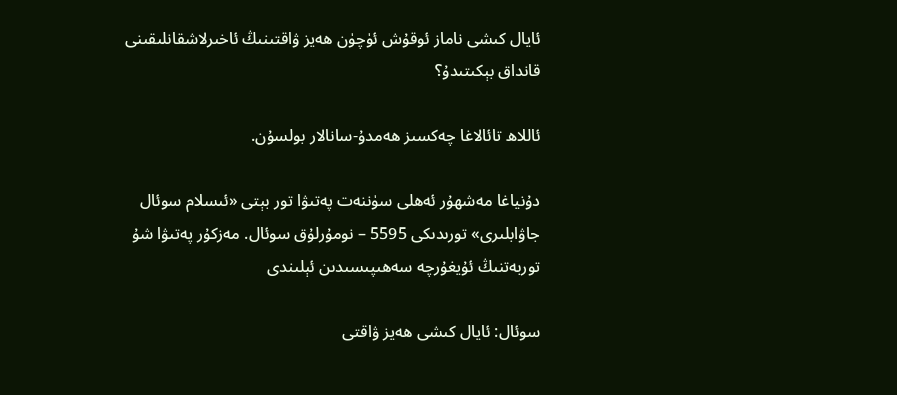ئايال كىشى ناماز ئوقۇش ئۈچۈن ھەيز ۋاقتىنىڭ ئاخىرلاشقانلىقىنى قانداق بېكىتىدۇ؟

ئاللاھ تائالاغا چەكسىز ھەمدۇ-سانالار بولسۇن.

دۇنياغا مەشھۇر ئەھلى سۈننەت پەتىۋا تور بېتى «ئىسلام سوئال جاۋابلىرى» تورىدىكى 5595 – نومۇرلۇق سوئال. مەزكۇر پەتىۋا شۇ توربەتنىڭ ئۇيغۇرچە سەھىپىسىدىن ئېلىندى

سوئال: ئايال كىشى ھەيز ۋاقتى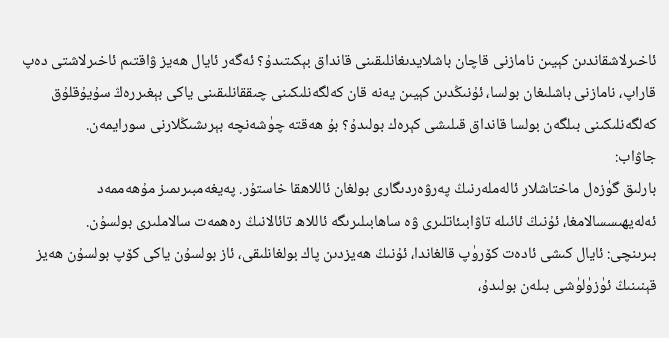ئاخىرلاشقاندىن كېيىن نامازنى قاچان باشلايدىغانلىقىنى قانداق بېكىتىدۇ؟ ئەگەر ئايال ھەيز ۋاقتىم ئاخىرلاشتى دەپ قاراپ، نامازنى باشلىغان بولسا، ئۇنىڭدىن كېيىن يەنە قان كەلگەنلىكىنى چىققانلىقىنى ياكى بېغىررەڭ سۇيۇقلۇق كەلگەنلىكىنى بىلگەن بولسا قانداق قىلىشى كېرەك بولىدۇ؟ بۇ ھەقتە چۈشەنچە بېرىشىڭلارنى سورايمەن.
جاۋاب:
بارلىق گۈزەل ماختاشلار ئالەملەرنىڭ پەرۋەردىگارى بولغان ئاللاھقا خاستۇر. پەيغەمبىرىمىز مۇھەممەد ئەلەيھىسسالامغا، ئۇنىڭ ئائىلە تاۋابىئاتلىرى ۋە ساھابىلىرىگە ئاللاھ تائالانىڭ رەھمەت سالاملىرى بولسۇن.
بىرىنچى: ئايال كىشى ئادەت كۆرۈپ قالغاندا، ئۇنىڭ ھەيزدىن پاك بولغانلىقى، ئاز بولسۇن ياكى كۆپ بولسۇن ھەيز قېنىنىڭ ئۈزۈلۈشى بىلەن بولىدۇ،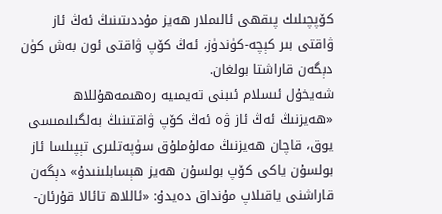كۆپچىلىك پىقھى ئالىملار ھەيز مۇددىتىنىڭ ئەڭ ئاز ۋاقتى بىر كېچە-كۈندۈز، ئەڭ كۆپ ۋاقتى ئون بەش كۈن دېگەن قاراشتا بولغان.
شەيخۇل ئىسلام ئىبنى تەيمىيە رەھىمەھۇللاھ «ھەيزنىڭ ئەڭ ئاز ۋە ئەڭ كۆپ ۋاقتىنىڭ بەلگىلىمىسى يوق، قاچان ھەيزنىڭ مەلۇملۇق سۈپەتلىرى تېپىلسا ئاز بولسۇن ياكى كۆپ بولسۇن ھەيز ھېسابلىنىدۇ» دېگەن قاراشنى ياقىلاپ مۇنداق دەيدۇ: «ئاللاھ تائالا قۇرئان-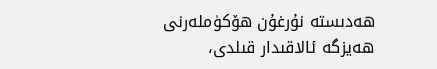ھەدىستە نۇرغۇن ھۆكۈملەرنى ھەيزگە ئالاقىدار قىلدى،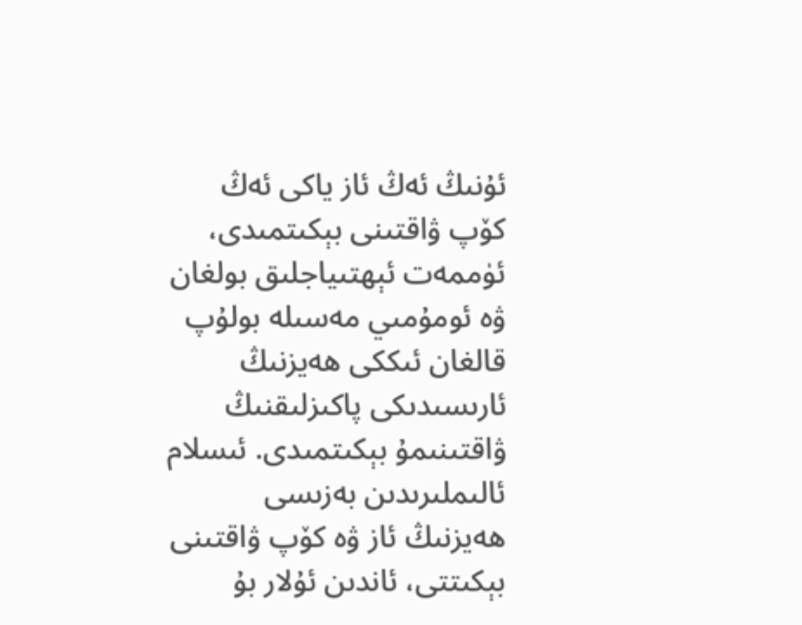ئۇنىڭ ئەڭ ئاز ياكى ئەڭ كۆپ ۋاقتىنى بېكىتمىدى، ئۈممەت ئېھتىياجلىق بولغان ۋە ئومۇمىي مەسىلە بولۇپ قالغان ئىككى ھەيزنىڭ ئارىسىدىكى پاكىزلىقنىڭ ۋاقتىنىمۇ بېكىتمىدى. ئىسلام ئالىملىرىدىن بەزىسى ھەيزنىڭ ئاز ۋە كۆپ ۋاقتىنى بېكىتتى، ئاندىن ئۇلار بۇ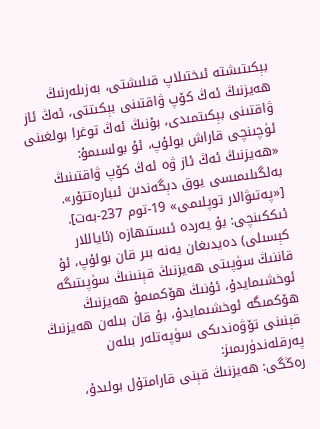بېكىتىشتە ئىختىلاپ قىلىشتى، بەزىلەرنىڭ ھەيزنىڭ ئەڭ كۆپ ۋاقتىنى بېكىتتى، ئەڭ ئاز ۋاقتىنى بېكىتمىدى، بۇنىڭ ئەڭ توغرا بولغىنى ئۈچىنچى قاراش بولۇپ، ئۇ بولسىمۇ: «ھەيزنىڭ ئەڭ ئاز ۋە ئەڭ كۆپ ۋاقتىنىڭ بەلگىلىمىسى يوق دېگەندىن ئىبارەتتۇر». [«پەتىۋالار توپلىمى» 19-توم 237-بەت].
ئىككىنچى: بۇ يەردە ئىستىھازە (ئاياللار كېسىلى) دەيدىغان يەنە بىر قان بولۇپ، ئۇ قاننىڭ سۈپىتى ھەيزنىڭ قېنىنىڭ سۈپىتىگە ئوخشىمايدۇ، ئۇنىڭ ھۆكمىمۇ ھەيزنىڭ ھۆكمىگە ئوخشىمايدۇ، بۇ قان بىلەن ھەيزنىڭ قېنىنى تۆۋەندىكى سۈپەتلەر بىلەن پەرقلەندۈرىمىز:
رەڭگى: ھەيزنىڭ قېنى قارامتۇل بولىدۇ،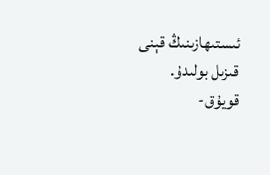ئىستىھازىنىڭ قېنى قىزىل بولىدۇ.
قويۇق-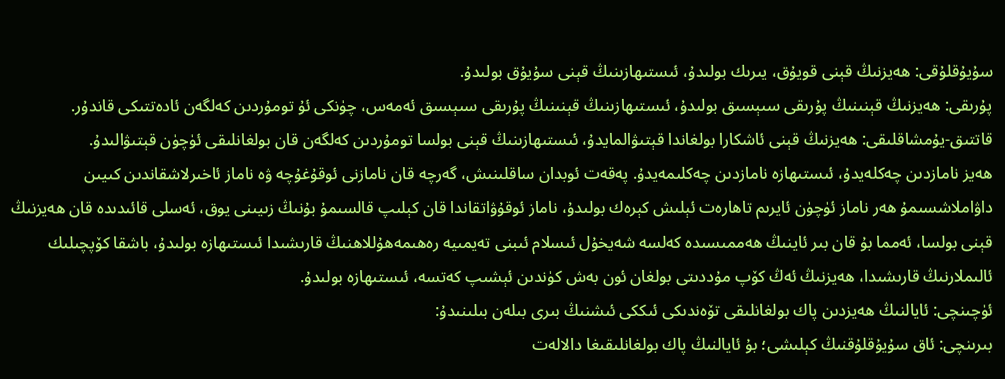سۇيۇقلۇقى: ھەيزنىڭ قېنى قويۇق، يىرىك بولىدۇ، ئىستىھازىنىڭ قېنى سۇيۇق بولىدۇ.
پۇرىقى: ھەيزنىڭ قېنىنىڭ پۇرىقى سىېسىق بولىدۇ، ئىستىھازىنىڭ قېنىنىڭ پۇرىقى سىېسىق ئەمەس، چۈنكى ئۇ تومۇردىن كەلگەن ئادەتتىكى قاندۇر.
قاتتىق-يۇمشاقلىقى: ھەيزنىڭ قېنى ئاشكارا بولغاندا قېتىۋالمايدۇ، ئىستىھازىنىڭ قېنى بولسا تومۇردىن كەلگەن قان بولغانلىقى ئۈچۈن قېتىۋالىدۇ.
ھەيز نامازدىن چەكلەيدۇ، ئىستىھازە نامازدىن چەكلىمەيدۇ. پەقەت ئوبدان ساقلىنىش، گەرچە قان نامازنى ئوقۇغۇچە ۋە ناماز ئاخىرلاشقاندىن كىيىن داۋاملاشسىمۇ ھەر ناماز ئۈچۈن ئايرىم تاھارەت ئېلىش كېرەك بولىدۇ، ناماز ئوقۇۋاتقاندا قان كېلىپ قالسىمۇ بۇنىڭ زىيىنى يوق، ئەسلى قائىدىدە قان ھەيزنىڭ قېنى بولسا، ئەمما بۇ قان بىر ئاينىڭ ھەممىسىدە كەلسە شەيخۇل ئىسلام ئىبنى تەيمىيە رەھىمەھۇللاھنىڭ قارىشىدا ئىستىھازە بولىدۇ، باشقا كۆپچىلىك ئالىملارنىڭ قارىشىدا، ھەيزنىڭ ئەڭ كۆپ مۇددىتى بولغان ئون بەش كۈندىن ئېشىپ كەتسە، ئىستىھازە بولىدۇ.
ئۈچىنچى: ئايالنىڭ ھەيزدىن پاك بولغانلىقى تۆەندىكى ئىككى ئىشنىڭ بىرى بىلەن بىلىنىدۇ:
بىرىنچى: ئاق سۇيۇقلۇقنىڭ كېلىشى؛ بۇ ئايالنىڭ پاك بولغانلىقىغا دالالەت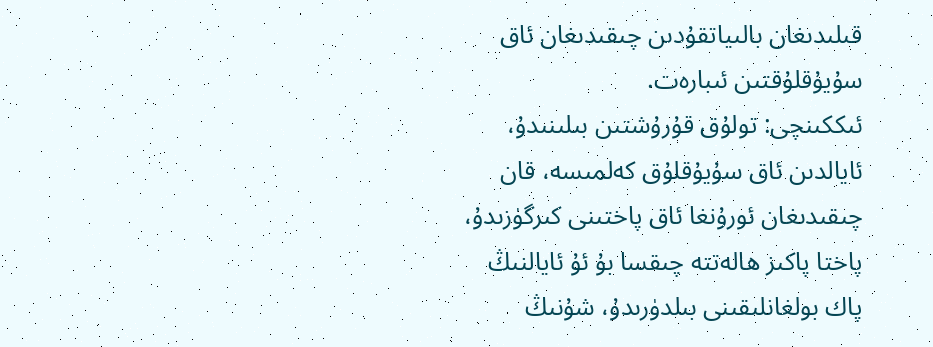قىلىدىغان بالىياتقۇدىن چىقىدىغان ئاق سۇيۇقلۇقتىن ئىبارەت.
ئىككىنچى: تولۇق قۇرۇشتىن بىلىنىدۇ، ئايالدىن ئاق سۇيۇقلۇق كەلمىسە، قان چىقىدىغان ئورۇنغا ئاق پاختىنى كىرگۈزىدۇ، پاختا پاكىز ھالەتتە چىقسا بۇ ئۇ ئايالنىڭ پاك بولغانلىقىنى بىلدۈرىدۇ، شۇنىڭ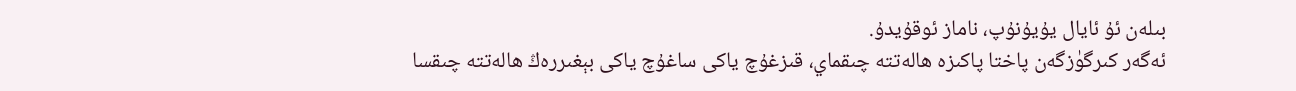بىلەن ئۇ ئايال يۇيۇنۇپ، ناماز ئوقۇيدۇ.
ئەگەر كىرگۈزگەن پاختا پاكىزە ھالەتتە چىقماي، قىزغۇچ ياكى ساغۇچ ياكى بېغىررەڭ ھالەتتە چىقسا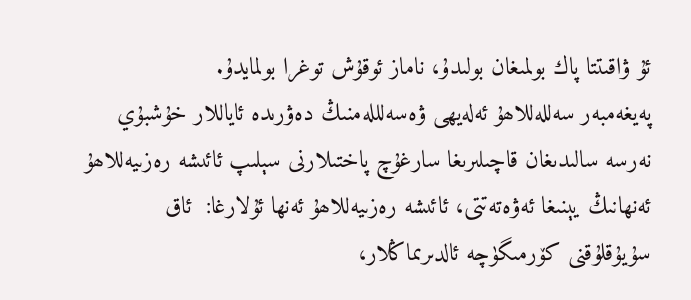ئۇ ۋاقىتتا پاك بولمىغان بولىدۇ، ناماز ئوقۇش توغرا بولمايدۇ.
پەيغەمبەر سەللەللاھۇ ئەلەيھى ۋەسەلللەمنىڭ دەۋرىدە ئاياللار خۇشبۇي نەرسە سالىدىغان قاچىلىرىغا سارغۇچ پاختىلارنى سېلىپ ئائىشە رەزىيەللاھۇ ئەنھانىڭ يېنىغا ئەۋەتەتتى، ئائىشە رەزىيەللاھۇ ئەنھا ئۇلارغا:  ئاق سۇيۇقلۇقنى كۆرمىگۈچە ئالدىرىماڭلار،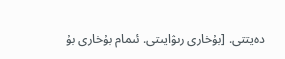دەيتتى. [بۇخارى رىۋايىتى. ئىمام بۇخارى بۇ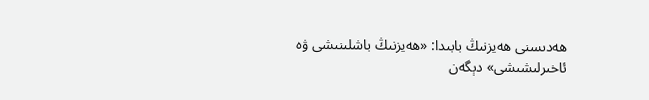ھەدىسنى ھەيزنىڭ بابىدا: «ھەيزنىڭ باشلىنىشى ۋە ئاخىرلىشىشى» دېگەن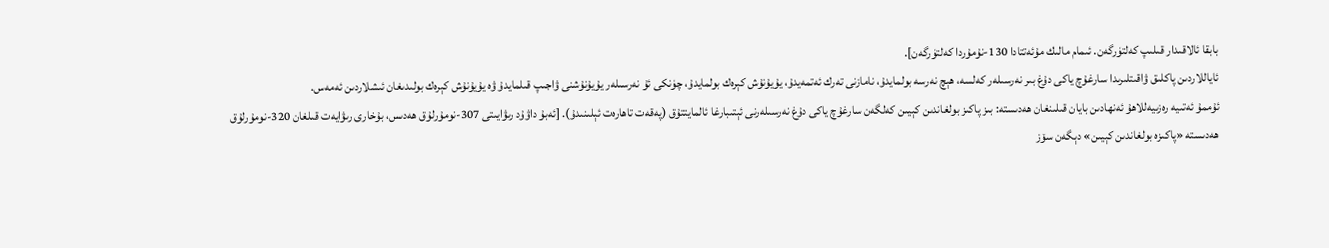بابقا ئالاقىدار قىلىپ كەلتۈرگەن. ئىمام مالىك مۇئەتتادا 130-نۇمۇردا كەلتۈرگەن].
ئاياللاردىن پاكلىق ۋاقىتلىرىدا سارغۇچ ياكى دۇغ بىر نەرسىلەر كەلسە، ھېچ نەرسە بولمايدۇ، نامازنى تەرك ئەتمەيدۇ، يۇيۇنۇش كېرەك بولمايدۇ، چۈنكى ئۇ نەرسىلەر يۇيۇنۇشنى ۋاجىپ قىلمايدۇ ۋە يۇيۇنۇش كېرەك بولىدىغان ئىشلاردىن ئەمەس.
ئۇممۇ ئەتىيە رەزىيەللاھۇ ئەنھادىن بايان قىلىنغان ھەدىستە: بىز پاكىز بولغاندىن كېيىن كەلگەن سارغۇچ ياكى دۇغ نەرسىلەرنى ئېتىبارغا ئالمايتتۇق (پەقەت تاھارەت ئېلىنىدۇ). [ئەبۇ داۋۇد رىۋايىتى 307-نومۇرلۇق ھەدىس، بۇخارى رىۋايەت قىلغان 320-نومۇرلۇق ھەدىستە «پاكىزە بولغاندىن كېيىن» دېگەن سۆز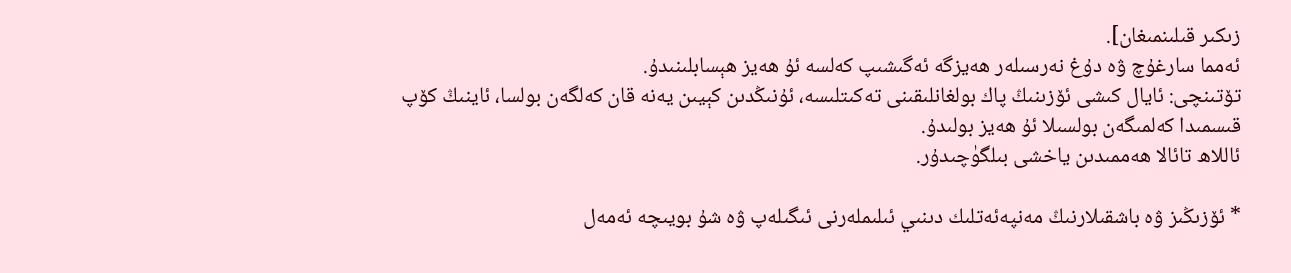زىكىر قىلىنمىغان].
ئەمما سارغۇچ ۋە دۇغ نەرسىلەر ھەيزگە ئەگىشىپ كەلسە ئۇ ھەيز ھېسابلىنىدۇ.
تۆتىنچى: ئايال كىشى ئۆزىنىڭ پاك بولغانلىقىنى تەكىتلىسە، ئۇنىڭدىن كېيىن يەنە قان كەلگەن بولسا، ئاينىڭ كۆپ قىسمىدا كەلمىگەن بولسىلا ئۇ ھەيز بولىدۇ.
ئاللاھ تائالا ھەممىدىن ياخشى بىلگۈچىدۇر.

* ئۆزىڭىز ۋە باشقىلارنىڭ مەنپەئەتلىك دىنىي ئىلىملەرنى ئىگىلەپ ۋە شۇ بويىچە ئەمەل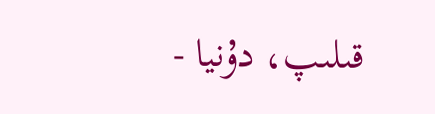قىلىپ، دۇنيا -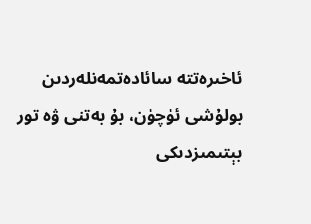ئاخىرەتتە سائادەتمەنلەردىن بولۇشى ئۈچۈن، بۇ بەتنى ۋە تور بېتىمىزدىكى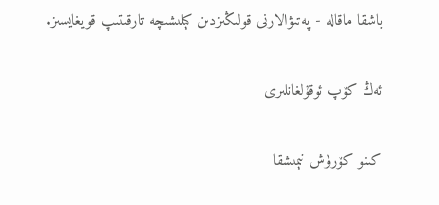باشقا ماقالە - پەتىۋالارنى قولىڭىزدىن كېلىشىچە تارقىتىپ قويغايسىز.

ئەڭ كۆپ ئوقۇلغانلىرى

كىنو كۆرۈش نېمىشقا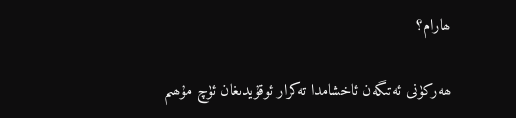ھارام؟

ھەركۈنى ئەتىگەن ئاخشامدا تەكرار ئوقۇيدىغان ئۈچ مۇھىم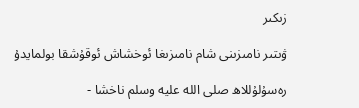زىكىر

ۋىتىر نامىزىنى شام نامىزىغا ئوخشاش ئوقۇشقا بولمايدۇ

رەسۇلۇللاھ صلى الله عليه وسلم ناخشا -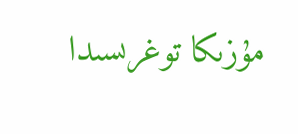مۇزىكا توغرىسىدا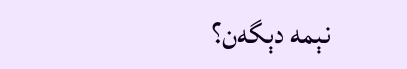نېمە دېگەن؟